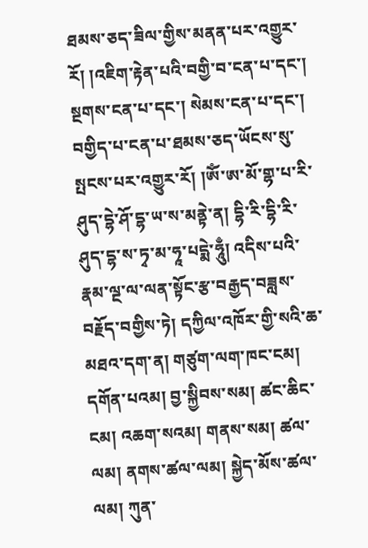ཐམས་ཅད་ཟིལ་གྱིས་མནན་པར་འགྱུར་རོ། །འཇིག་རྟེན་པའི་བགྱི་བ་ངན་པ་དང་། སྔགས་ངན་པ་དང་། སེམས་ངན་པ་དང་། བགྱིད་པ་ངན་པ་ཐམས་ཅད་ཡོངས་སུ་སྤངས་པར་འགྱུར་རོ། །ཨོཾ་ཨ་མོ་གྷ་པ་རི་ཤུད་དྷེ་ཤོ་དྷ་ཡ་ས་མནྟེ་ན། དྷི་རི་དྷི་རི་ཤུད་དྷ་ས་ཏྭ་མ་ཧཱ་པདྨེ་ཧཱུྃ། འདིས་པའི་རྣམ་ལྔ་ལ་ལན་སྟོང་རྩ་བརྒྱད་བཟླས་བརྗོད་བགྱིས་ཏེ། དཀྱིལ་འཁོར་གྱི་སའི་ཆ་མཐའ་དག་ན། གཙུག་ལག་ཁང་ངམ། དགོན་པའམ། བྱ་སྐྱིབས་སམ། ཚང་ཆིང་ངམ། འཆག་སའམ། གནས་སམ། ཚལ་ལམ། ནགས་ཚལ་ལམ། སྐྱེད་མོས་ཚལ་ལམ། ཀུན་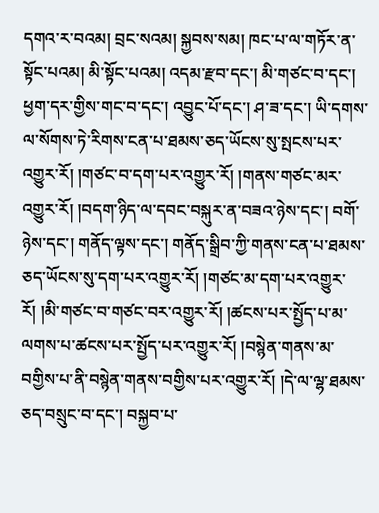དགའ་ར་བའམ། བྲང་སའམ། སྐྱབས་སམ། ཁང་པ་ལ་གཏོར་ན་སྟོང་པའམ། མི་སྟོང་པའམ། འདམ་རྫབ་དང་། མི་གཙང་བ་དང་། ཕྱག་དར་གྱིས་གང་བ་དང་། འབྱུང་པོ་དང་། ཤ་ཟ་དང་། ཡི་དགས་ལ་སོགས་ཏེ་རིགས་ངན་པ་ཐམས་ཅད་ཡོངས་སུ་སྤངས་པར་འགྱུར་རོ། །གཙང་བ་དག་པར་འགྱུར་རོ། །གནས་གཙང་མར་འགྱུར་རོ། །བདག་ཉིད་ལ་དབང་བསྐུར་ན་བཟའ་ཉེས་དང་། བགོ་ཉེས་དང་། གནོད་ལྟས་དང་། གནོད་སྒྲིབ་ཀྱི་གནས་ངན་པ་ཐམས་ཅད་ཡོངས་སུ་དག་པར་འགྱུར་རོ། །གཙང་མ་དག་པར་འགྱུར་རོ། །མི་གཙང་བ་གཙང་བར་འགྱུར་རོ། །ཚངས་པར་སྤྱོད་པ་མ་ལགས་པ་ཚངས་པར་སྤྱོད་པར་འགྱུར་རོ། །བསྙེན་གནས་མ་བགྱིས་པ་ནི་བསྙེན་གནས་བགྱིས་པར་འགྱུར་རོ། །དེ་ལ་ལྷ་ཐམས་ཅད་བསྲུང་བ་དང་། བསྐྱབ་པ་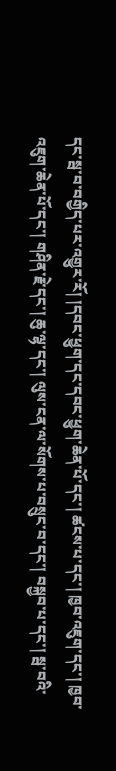དང་སྦ་བ་བགྱིད་པར་འགྱུར་རོ། །དབང་ཕྱུག་དང་དབང་ཕྱུག་ཆེན་པོ་དང་། ཚངས་པ་དང་། ཁྱབ་འཇུག་དང་། ཁྱབ་འཇུག་ཆེན་པོ་དང་། གཤིན་རྗེ་དང་། ཆུ་ལྷ་དང་། ལུས་ངན་ལ་སོགས་པ་བསྲུང་བ་དང་། བསྐྱབ་པ་དང་། སྦ་བའི་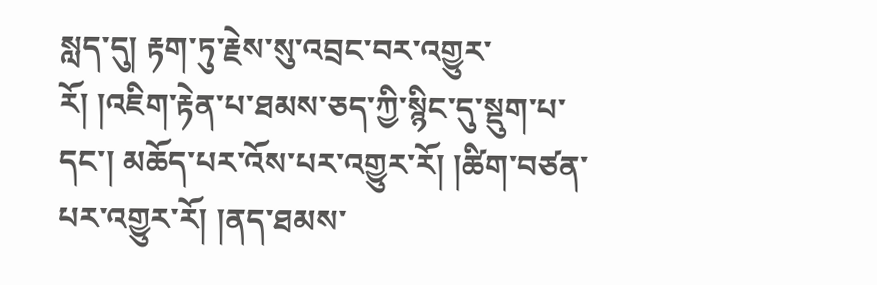སླད་དུ། རྟག་ཏུ་རྗེས་སུ་འབྲང་བར་འགྱུར་རོ། །འཇིག་རྟེན་པ་ཐམས་ཅད་ཀྱི་སྙིང་དུ་སྡུག་པ་དང་། མཆོད་པར་འོས་པར་འགྱུར་རོ། །ཚིག་བཙན་པར་འགྱུར་རོ། །ནད་ཐམས་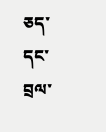ཅད་དང་བྲལ་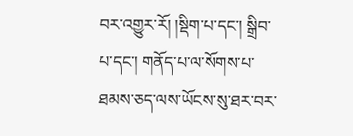བར་འགྱུར་རོ། །སྡིག་པ་དང་། སྒྲིབ་པ་དང་། གནོད་པ་ལ་སོགས་པ་ཐམས་ཅད་ལས་ཡོངས་སུ་ཐར་བར་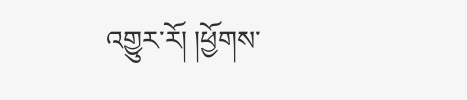འགྱུར་རོ། །ཕྱོགས་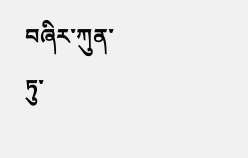བཞིར་ཀུན་ཏུ་